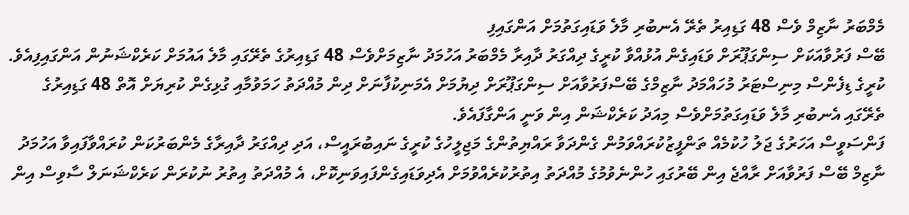މެމްބަރު ނާޒިމް ވެސް 48 ގަޑިއިރު ތެރޭ އެނބުރި މާލެ ވަޑައިގަތުމަށް އަންގައިފި
ބޭސް ފަރުވާއަކަށް ސިންގަޕޫރަށް ވަޑައިގެން އުޅުއްވާ ކުރީގެ ދިއްގަރު ދާއިރާ މެމްބަރު އަހުމަދު ނާޒިމަށްވެސް 48 ގަޑިއިރުގެ ތެރޭގައި މާލެ އައުމަށް ކަރެކްޝަނުން އަންގައިފިއެވެ.
ކުރީގެ ޑިފެންސް މިނިސްޓަރު މުހައްމަދު ނާޒިމްގެ ބޭސްފަރުވާއަށް ސިންގަޕޫރަށް ދިޔުމަށް އެމަނިކުފާނަށް ދިން މުއްދަތު ހަމަވުމާއި ގުޅިގެން ކުރިޔަށް އޮތް 48 ގަޑިއިރުގެ ތެރޭގައި އެނބުރި މާލެ ވަޑައިގަތުމަށްވެސް މިއަދު ކަރެކްޝަން އިން ވަނީ އަންގާފައެވެ.
ފަންސަވީސް އަހަރުގެ ޖަލު ހުކުމެއް ތަންފީޒުކުރައްވަމުން ގެންދަވާ ރައްޔިތުންގެ މަޖިލީހުގެ ކުރީގެ ނައިބުރައީސް، އަދި ދިއްގަރު ދާއިރާގެ މެންބަރުކަން ކުރައްވާފައިވާ އަހުމަދު ނާޒިމް ބޭސް ފަރުވާއަށް ރާއްޖެ އިން ބޭރުގައި ހުންނެވުމުގެ މުއްދަތު އިތުރުކުރެއްވުމަށް އެދިވަޑައިގެންފައިވަނިކޮށް، އެ މުއްދަތު އިތުރު ނުކުރަން ކަރެކްޝަނަލް ސާވިސް އިން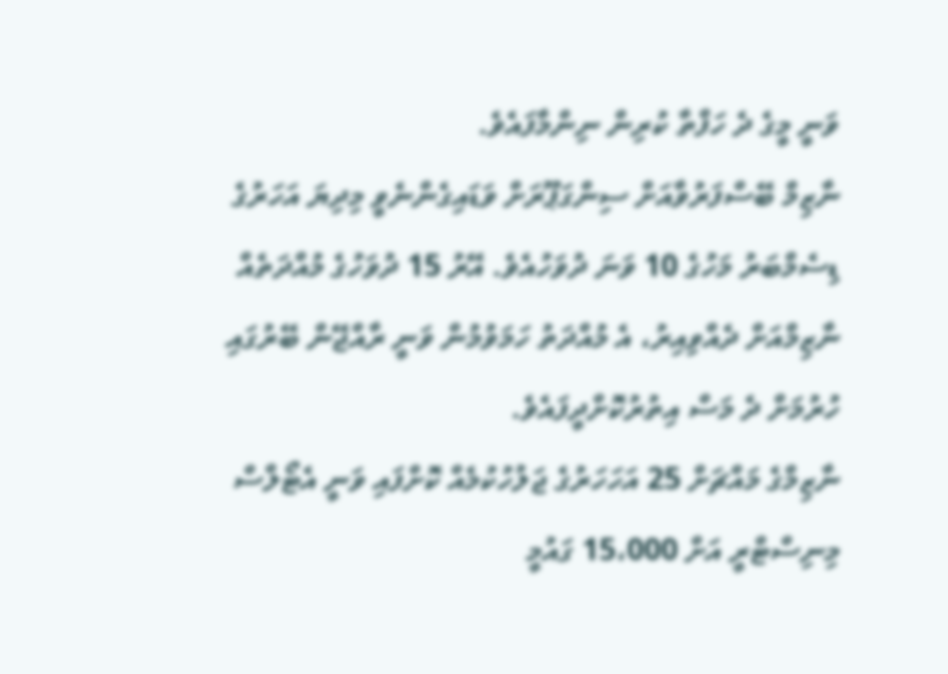ވަނީ މީގެ ދެ ހަފްތާ ކުރިން ނިންމާފައެވެ.
ނާޒިމް ބޭސްފަރުވާއަށް ސިންގަޕޫރަށް ވަޑައިގެންނެވީ މިދިޔަ އަހަރުގެ ޑިސެމްބަރު މަހުގެ 10 ވަނަ ދުވަހުއެވެ. އޭރު 15 ދުވަހުގެ މުއްދަތެއް ނާޒިމްއަށް ދެއްވިއިރު، އެ މުއްދަތު ހަމަވުމުން ވަނީ ރާއްޖޭން ބޭރުގައި ހުރުމަށް ދެ މަސް އިތުރުކޮށްދީފައެވެ.
ނާޒިމްގެ މައްޗަށް 25 އަހަހަރުގެ ޖަލުހުކުމެއް ކޮށްފައި ވަނީ އެޓޯލްސް މިނިސްޓްރީ އަށް 15،000 ގައުމީ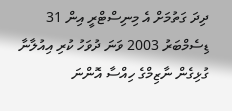ދިދަ ގަތުމަށް އެ މިނިސްޓްރީ އިން 31 ޑިސެމްބަރު 2003 ވަނަ ދުވަހު ކުރި އިއުލާނާ ގުޅިގެން ނާޒިމްގެ ހިއްސާ އޮންނަ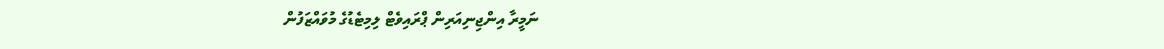ނަމީރާ އިންޖިނިއަރިން ޕްރައިވެޓް ލިމިޓެޑުގެ މުވައްޒަފުން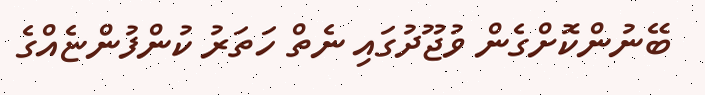ބޭނުންކޮށްގެން ވުޖޫދުގައި ނެތް ހަތަރު ކުންފުންޏެއްގެ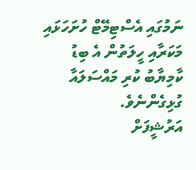ނަމުގައި އެސްޓިމޭޓް ހުށަހަޅައި މަކަރާއި ހީލަތުން އެ ބިޑު ކާމިޔާބު ކުރި މައްސަލައާ ގުޅިގެންނެވެ.
އަރުޝީފަށް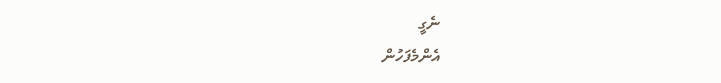ނެގީ
އެންމެފަހުން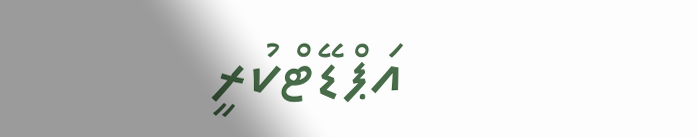އަޕްޑޭޓްކުރީ